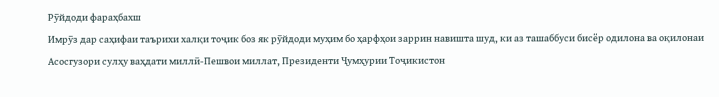Рӯйдоди фараҳбахш
Имрӯз дар саҳифаи таърихи халқи тоҷик боз як рӯйдоди муҳим бо ҳарфҳои заррин навишта шуд, ки аз ташаббуси бисёр одилона ва оқилонаи Асосгузори сулҳу ваҳдати миллӣ-Пешвои миллат, Президенти Ҷумҳурии Тоҷикистон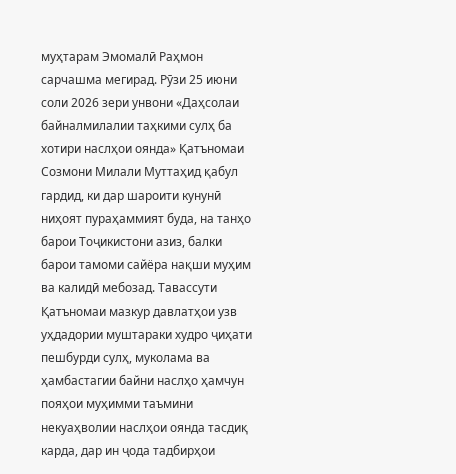муҳтарам Эмомалӣ Раҳмон сарчашма мегирад. Рӯзи 25 июни соли 2026 зери унвони «Даҳсолаи байналмилалии таҳкими сулҳ ба хотири наслҳои оянда» Қатъномаи Созмони Милали Муттаҳид қабул гардид, ки дар шароити кунунӣ ниҳоят пураҳаммият буда, на танҳо барои Тоҷикистони азиз, балки барои тамоми сайёра нақши муҳим ва калидӣ мебозад. Тавассути Қатъномаи мазкур давлатҳои узв уҳдадории муштараки худро ҷиҳати пешбурди сулҳ, муколама ва ҳамбастагии байни наслҳо ҳамчун пояҳои муҳимми таъмини некуаҳволии наслҳои оянда тасдиқ карда, дар ин ҷода тадбирҳои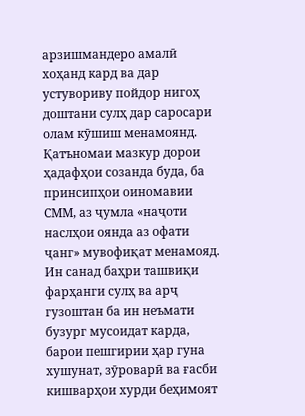арзишмандеро амалӣ хоҳанд кард ва дар устувориву пойдор нигоҳ доштани сулҳ дар саросари олам кӯшиш менамоянд.
Қатъномаи мазкур дорои ҳадафҳои созанда буда, ба принсипҳои оиномавии СММ, аз ҷумла «наҷоти наслҳои оянда аз офати ҷанг» мувофиқат менамояд. Ин санад баҳри ташвиқи фарҳанги сулҳ ва арҷ гузоштан ба ин неъмати бузург мусоидат карда, барои пешгирии ҳар гуна хушунат, зӯроварӣ ва ғасби кишварҳои хурди беҳимоят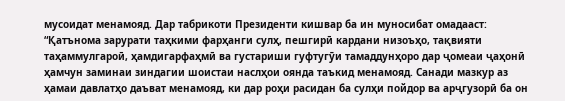мусоидат менамояд. Дар табрикоти Президенти кишвар ба ин муносибат омадааст: “Қатънома зарурати таҳкими фарҳанги сулҳ, пешгирӣ кардани низоъҳо, тақвияти таҳаммулгароӣ, ҳамдигарфаҳмӣ ва густариши гуфтугӯи тамаддунҳоро дар ҷомеаи ҷаҳонӣ ҳамчун заминаи зиндагии шоистаи наслҳои оянда таъкид менамояд. Санади мазкур аз ҳамаи давлатҳо даъват менамояд, ки дар роҳи расидан ба сулҳи пойдор ва арҷгузорӣ ба он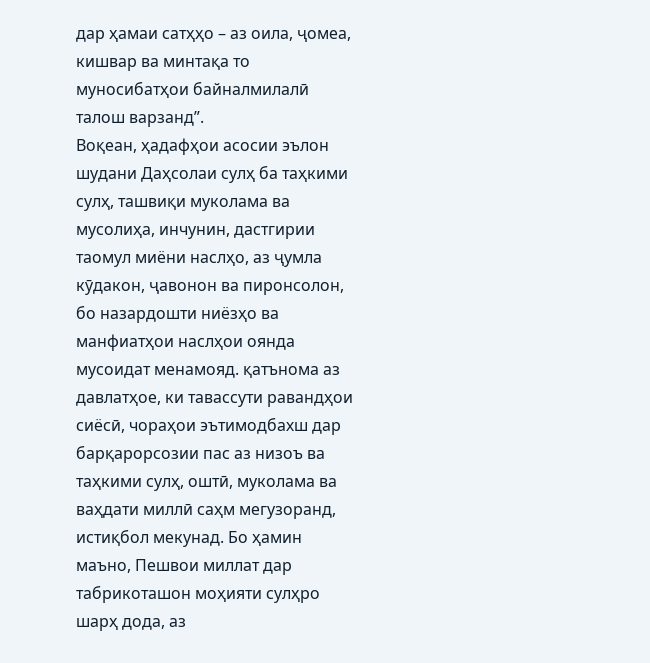дар ҳамаи сатҳҳо – аз оила, ҷомеа, кишвар ва минтақа то муносибатҳои байналмилалӣ талош варзанд”.
Воқеан, ҳадафҳои асосии эълон шудани Даҳсолаи сулҳ ба таҳкими сулҳ, ташвиқи муколама ва мусолиҳа, инчунин, дастгирии таомул миёни наслҳо, аз ҷумла кӯдакон, ҷавонон ва пиронсолон, бо назардошти ниёзҳо ва манфиатҳои наслҳои оянда мусоидат менамояд. қатънома аз давлатҳое, ки тавассути равандҳои сиёсӣ, чораҳои эътимодбахш дар барқарорсозии пас аз низоъ ва таҳкими сулҳ, оштӣ, муколама ва ваҳдати миллӣ саҳм мегузоранд, истиқбол мекунад. Бо ҳамин маъно, Пешвои миллат дар табрикоташон моҳияти сулҳро шарҳ дода, аз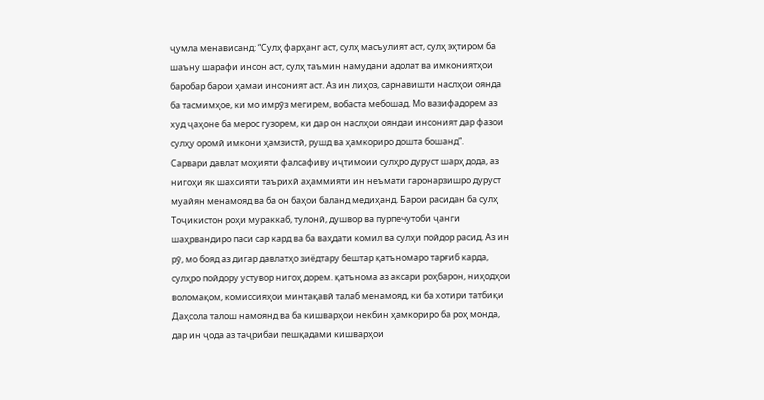ҷумла менависанд: “Сулҳ фарҳанг аст, сулҳ масъулият аст, сулҳ эҳтиром ба шаъну шарафи инсон аст, сулҳ таъмин намудани адолат ва имкониятҳои баробар барои ҳамаи инсоният аст. Аз ин лиҳоз, сарнавишти наслҳои оянда ба тасмимҳое, ки мо имрӯз мегирем, вобаста мебошад. Мо вазифадорем аз худ ҷаҳоне ба мерос гузорем, ки дар он наслҳои ояндаи инсоният дар фазои сулҳу оромӣ имкони ҳамзистӣ, рушд ва ҳамкориро дошта бошанд”.
Сарвари давлат моҳияти фалсафиву иҷтимоии сулҳро дуруст шарҳ дода, аз нигоҳи як шахсияти таърихӣ аҳаммияти ин неъмати гаронарзишро дуруст муайян менамояд ва ба он баҳои баланд медиҳанд. Барои расидан ба сулҳ Тоҷикистон роҳи мураккаб, тулонӣ, душвор ва пурпечутоби ҷанги шаҳрвандиро паси сар кард ва ба ваҳдати комил ва сулҳи пойдор расид. Аз ин рӯ, мо бояд аз дигар давлатҳо зиёдтару бештар қатъномаро тарғиб карда, сулҳро пойдору устувор нигоҳ дорем. қатънома аз аксари роҳбарон, ниҳодҳои воломақом, комиссияҳои минтақавӣ талаб менамояд, ки ба хотири татбиқи Даҳсола талош намоянд ва ба кишварҳои некбин ҳамкориро ба роҳ монда, дар ин ҷода аз таҷрибаи пешқадами кишварҳои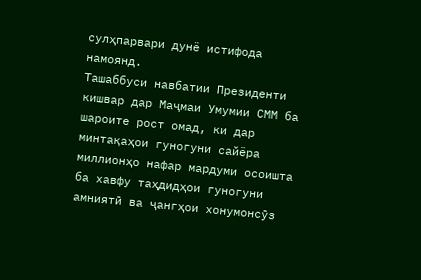сулҳпарвари дунё истифода намоянд.
Ташаббуси навбатии Президенти кишвар дар Маҷмаи Умумии СММ ба шароите рост омад, ки дар минтақаҳои гуногуни сайёра миллионҳо нафар мардуми осоишта ба хавфу таҳдидҳои гуногуни амниятӣ ва ҷангҳои хонумонсӯз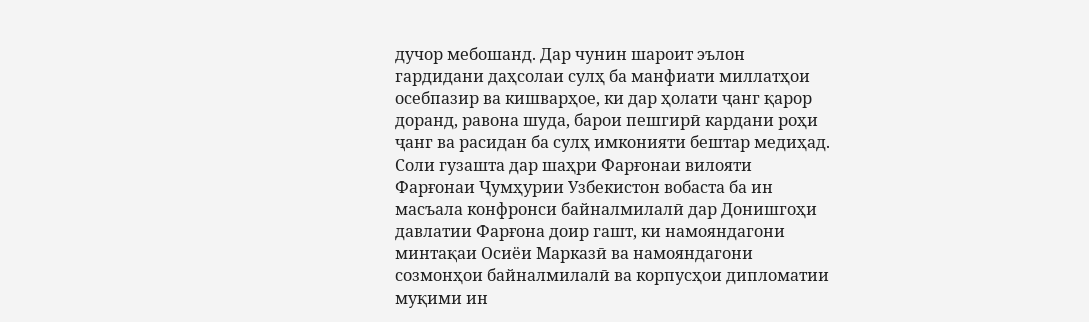дучор мебошанд. Дар чунин шароит эълон гардидани даҳсолаи сулҳ ба манфиати миллатҳои осебпазир ва кишварҳое, ки дар ҳолати ҷанг қарор доранд, равона шуда, барои пешгирӣ кардани роҳи ҷанг ва расидан ба сулҳ имконияти бештар медиҳад. Соли гузашта дар шаҳри Фарғонаи вилояти Фарғонаи Ҷумҳурии Узбекистон вобаста ба ин масъала конфронси байналмилалӣ дар Донишгоҳи давлатии Фарғона доир гашт, ки намояндагони минтақаи Осиёи Марказӣ ва намояндагони созмонҳои байналмилалӣ ва корпусҳои дипломатии муқими ин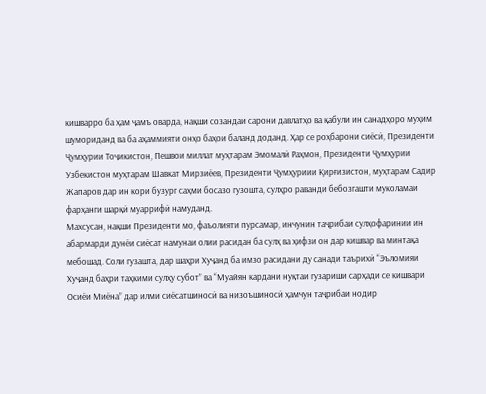кишварро ба ҳам ҷамъ оварда, нақши созандаи сарони давлатҳо ва қабули ин санадҳоро муҳим шумориданд ва ба аҳаммияти онҳо баҳои баланд доданд. Ҳар се роҳбарони сиёсӣ, Президенти Ҷумҳурии Тоҷикистон, Пешвои миллат муҳтарам Эмомалӣ Раҳмон, Президенти Ҷумҳурии Узбекистон муҳтарам Шавкат Мирзиёев, Президенти Ҷумҳуриии Қирғизистон, муҳтарам Садир Жапаров дар ин кори бузург саҳми босазо гузошта, сулҳро раванди бебозгашти муколамаи фарҳанги шарқӣ муаррифӣ намуданд.
Махсусан, нақши Президенти мо, фаъолияти пурсамар, инчунин таҷрибаи сулҳофаринии ин абармарди дунёи сиёсат намунаи олии расидан ба сулҳ ва ҳифзи он дар кишвар ва минтақа мебошад. Соли гузашта, дар шаҳри Хуҷанд ба имзо расидани ду санади таърихӣ “Эъломияи Хуҷанд баҳри таҳкими сулҳу субот” ва “Муайян кардани нуқтаи гузариши сарҳади се кишвари Осиёи Миёна” дар илми сиёсатшиносӣ ва низоъшиносӣ ҳамчун таҷрибаи нодир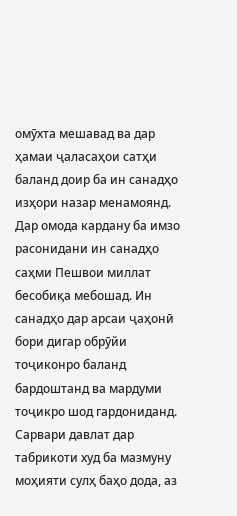омӯхта мешавад ва дар ҳамаи ҷаласаҳои сатҳи баланд доир ба ин санадҳо изҳори назар менамоянд.
Дар омода кардану ба имзо расонидани ин санадҳо саҳми Пешвои миллат бесобиқа мебошад. Ин санадҳо дар арсаи ҷаҳонӣ бори дигар обрӯйи тоҷиконро баланд бардоштанд ва мардуми тоҷикро шод гардониданд. Сарвари давлат дар табрикоти худ ба мазмуну моҳияти сулҳ баҳо дода, аз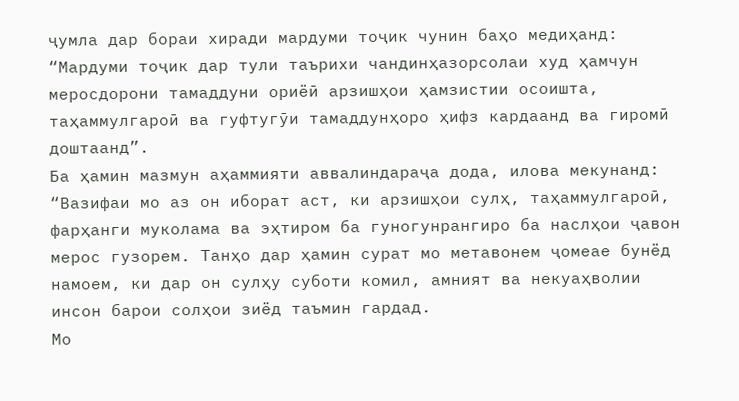ҷумла дар бораи хиради мардуми тоҷик чунин баҳо медиҳанд: “Мардуми тоҷик дар тули таърихи чандинҳазорсолаи худ ҳамчун меросдорони тамаддуни ориёӣ арзишҳои ҳамзистии осоишта, таҳаммулгароӣ ва гуфтугӯи тамаддунҳоро ҳифз кардаанд ва гиромӣ доштаанд”.
Ба ҳамин мазмун аҳаммияти аввалиндараҷа дода, илова мекунанд: “Вазифаи мо аз он иборат аст, ки арзишҳои сулҳ, таҳаммулгароӣ, фарҳанги муколама ва эҳтиром ба гуногунрангиро ба наслҳои ҷавон мерос гузорем. Танҳо дар ҳамин сурат мо метавонем ҷомеае бунёд намоем, ки дар он сулҳу суботи комил, амният ва некуаҳволии инсон барои солҳои зиёд таъмин гардад.
Мо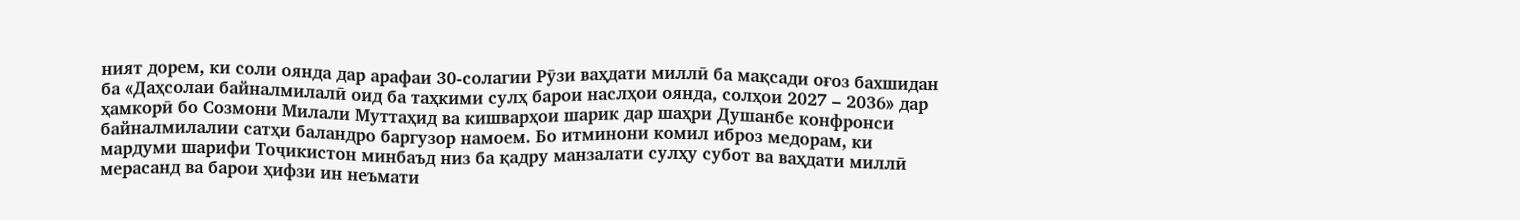ният дорем, ки соли оянда дар арафаи 30-солагии Рӯзи ваҳдати миллӣ ба мақсади оғоз бахшидан ба «Даҳсолаи байналмилалӣ оид ба таҳкими сулҳ барои наслҳои оянда, солҳои 2027 – 2036» дар ҳамкорӣ бо Созмони Милали Муттаҳид ва кишварҳои шарик дар шаҳри Душанбе конфронси байналмилалии сатҳи баландро баргузор намоем. Бо итминони комил иброз медорам, ки мардуми шарифи Тоҷикистон минбаъд низ ба қадру манзалати сулҳу субот ва ваҳдати миллӣ мерасанд ва барои ҳифзи ин неъмати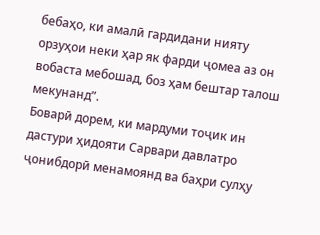бебаҳо, ки амалӣ гардидани нияту орзуҳои неки ҳар як фарди ҷомеа аз он вобаста мебошад, боз ҳам бештар талош мекунанд”.
Боварӣ дорем, ки мардуми тоҷик ин дастури ҳидояти Сарвари давлатро ҷонибдорӣ менамоянд ва баҳри сулҳу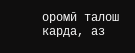оромӣ талош карда, аз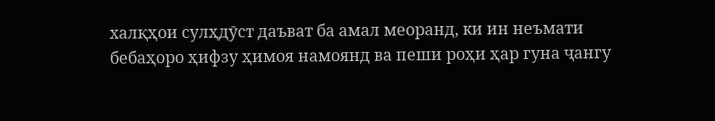халқҳои сулҳдӯст даъват ба амал меоранд, ки ин неъмати бебаҳоро ҳифзу ҳимоя намоянд ва пеши роҳи ҳар гуна ҷангу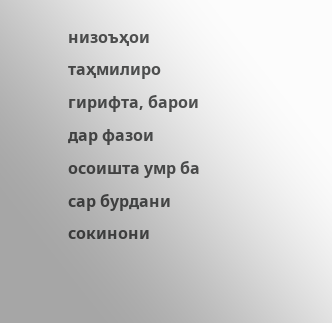низоъҳои таҳмилиро гирифта, барои дар фазои осоишта умр ба сар бурдани сокинони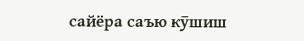сайёра саъю кӯшиш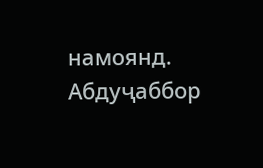намоянд.
Абдуҷаббор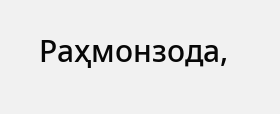Раҳмонзода,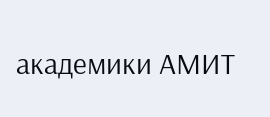академики АМИТ